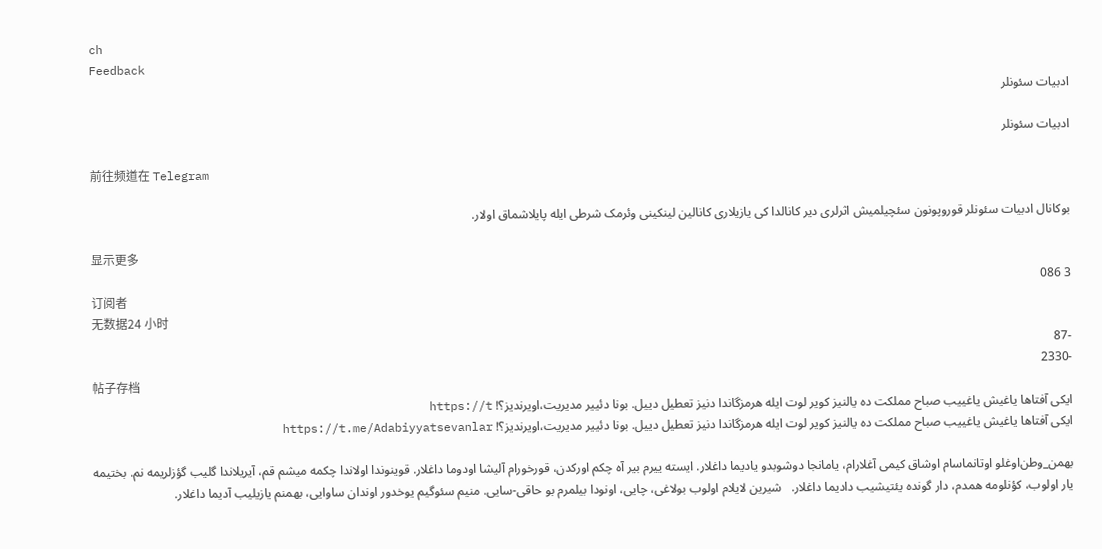ch
Feedback
ادبیات سئونلر

ادبیات سئونلر

前往频道在 Telegram

بوکانال ادبیات سئونلر قوروپونون سئچیلمیش اثرلری دیر کانالدا کی یازیلاری کانالین لینکینی وئرمک شرطی ایله پایلاشماق اولار.

显示更多
3 086
订阅者
无数据24 小时
-87
-2330
帖子存档
ایکی آفتاها یاغیش یاغییب صباح مملکت ده یالنیز کویر لوت ایله هرمزگاندا دنیز تعطیل دییل. بونا دئییر مدیریت،اویرندیز؟! https://t
ایکی آفتاها یاغیش یاغییب صباح مملکت ده یالنیز کویر لوت ایله هرمزگاندا دنیز تعطیل دییل. بونا دئییر مدیریت،اویرندیز؟! https://t.me/Adabiyyatsevanlar

بهمن_وطن‌اوغلو اوتانماسام اوشاق کيمی آغلارام، يامانجا دوشوبدو ياديما داغلار. ايسته ييرم بير آه چکم اورکدن، قورخورام آليشا اودوما داغلار. قوينوندا اولاندا چکمه ميشم قم، آيريلاندا گليب گؤزلريمه نم. بختيمه يار اولوب، کؤنلومه همدم، دار گونده يئتيشيب داديما داغلار.   شيرين لايلام اولوب بولاغی، چايی، اونودا بيلمرم بو حاقی-سایی. منيم سئوگيم يوخدور اوندان ساوايی، بهمنم يازيليب آديما داغلار.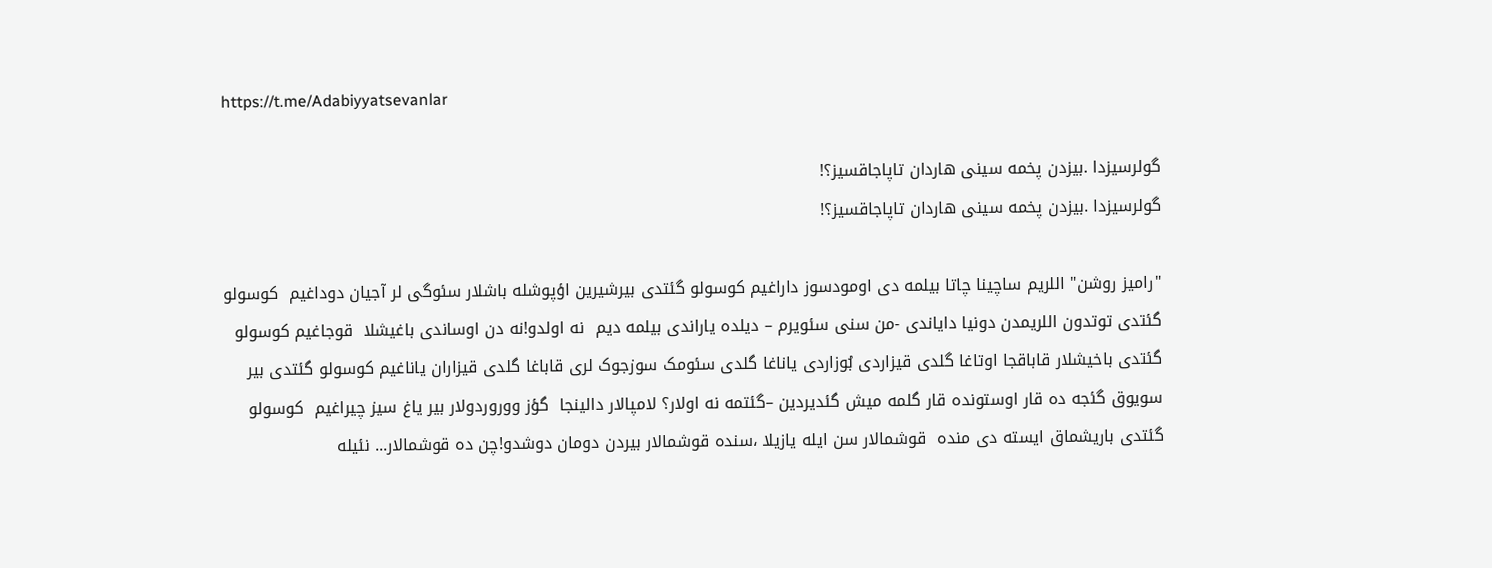https://t.me/Adabiyyatsevanlar

گولرسیزدا .بیزدن پخمه سینی هاردان تاپاجاقسیز؟!
گولرسیزدا .بیزدن پخمه سینی هاردان تاپاجاقسیز؟!

"رامیز روشن" اللریم ساچینا چاتا بیلمه دی اومودسوز داراغیم کوسولو گئتدی بیرشیرین اؤپوشله باشلار سئوگی لر آجیان دوداغیم  کوسولو گئتدی توتدون اللریمدن دونیا دایاندی -من سنی سئویرم – دیلده یاراندی بیلمه دیم  نه اولدو!نه دن اوساندی باغیشلا  قوجاغیم کوسولو گئتدی باخیشلار قاباقجا اوتاغا گلدی قیزاردی بُوزاردی یاناغا گلدی سئومک سوزجوک لری قاباغا گلدی قیزاران یاناغیم کوسولو گئتدی بیر سویوق گئجه ده قار اوستونده قار گلمه میش گئدیردین –گئتمه نه اولار؟ لامپالار دالینجا  گؤز ووروردولار بیر یاغ سیز چیراغیم  کوسولو گئتدی باریشماق ایسته دی منده  قوشمالار سن ایله یازیلا ،سنده قوشمالار بیردن دومان دوشدو!چن ده قوشمالار... نئیله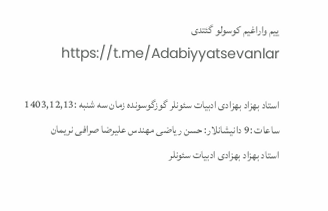ییم واراغیم کوسولو گئتدی https://t.me/Adabiyyatsevanlar

استاد بهزاد بهزادی ادبیات سئونلر گوزگوسونده زمان سه شنبه :1403,12,13 ساعات :9 دانیشانلار: حسن ریاضی مهندس علیرضا صرافی نریمان
استاد بهزاد بهزادی ادبیات سئونلر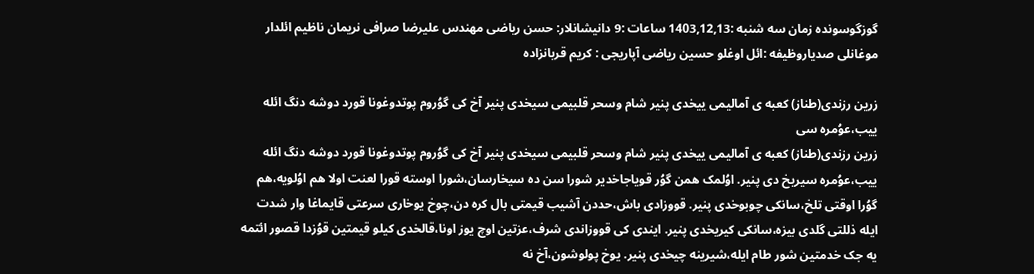گوزگوسونده زمان سه شنبه :1403,12,13 ساعات :9 دانیشانلار: حسن ریاضی مهندس علیرضا صرافی نریمان ناظیم ائلدار موغانلی صدیاروظیفه :ائل اوغلو حسین ریاضی آپاریجی : کریم قربانزاده

زرین رزندی(طناز) کعبه ی آمالیمی ییخدی پنیر شام وسحر قلبیمی سیخدی پنیر آخ کی گوُروم پوتدوغونا قورد دوشه دنگ ائله ییب،عوُمره سی
زرین رزندی(طناز) کعبه ی آمالیمی ییخدی پنیر شام وسحر قلبیمی سیخدی پنیر آخ کی گوُروم پوتدوغونا قورد دوشه دنگ ائله ییب،عوُمره سیریخ دی پنیر. اوُلمک همن گوُر قویاجاخدیر شورا سن ده سیخارسان،شورا اوسته قورا لعنت اولا هم اوُلویه،هم گوُرا اوقتی تلخ،سانکی چوبوخدی پنیر. قووزادی باش،حددن آشیب قیمتی بال کره دن،چوخ یوخاری سرعتی قایماغا وار شدت ایله ذللتی گلدی بیزه،سانکی کیریخدی پنیر. ایندی کی قووزاندی شرف،عزتین اوچ یوز اونا،قالخدی کیلو قیمتین قوُزدا قصور ائتمه یه جک خدمتین شور طام ایله،شیرینه چیخدی پنیر. یوخ پولوشون،آخ نه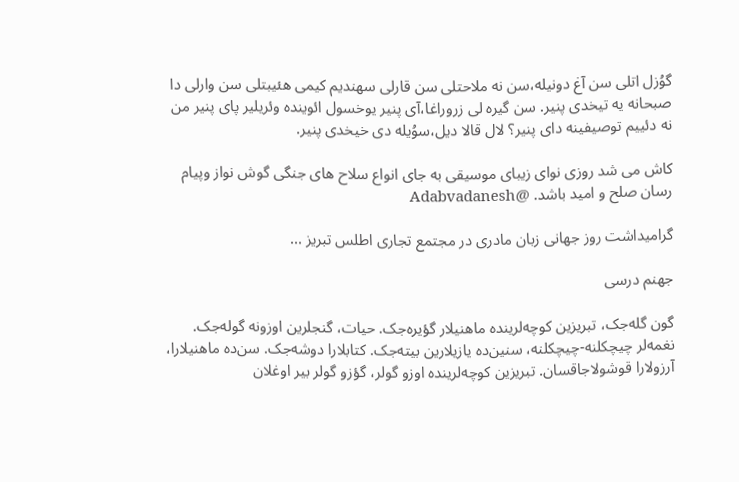گوُزل اتلی سن آغ دونیله،سن نه ملاحتلی سن قارلی سهندیم کیمی هئیبتلی سن وارلی دا صبحانه یه تیخدی پنیر. سن گیره لی زروراغا،آی پنیر یوخسول ائوینده وئریلیر پای پنیر من نه دئییم توصیفینه دای پنیر؟ لال قالا دیل،سوُیله دی خیخدی پنیر.

کاش می شد روزی نوای زیبای موسیقی به جای انواع سلاح های جنگی گوش نواز وپیام رسان صلح و امید باشد. @Adabvadanesh

گرامیداشت روز جهانی زبان مادری در مجتمع تجاری اطلس تبریز ...

جهنم درسی

گون گله‌جک، تبریزین کوچه‌لرینده ماهنیلار گؤیره‌جک. حیات، گنجلرین اوزونه گوله‌جک. نغمه‌لر چیچکلنه-چیچکلنه، سنین‌ده یازیلارین بیته‌جک. کتابلارا دوشه‌جک. سن‌ده ماهنیلارا، آرزولارا قوشولاجاقسان. تبریزین کوچه‌لرینده اوزو گولر، گؤزو گولر بیر اوغلان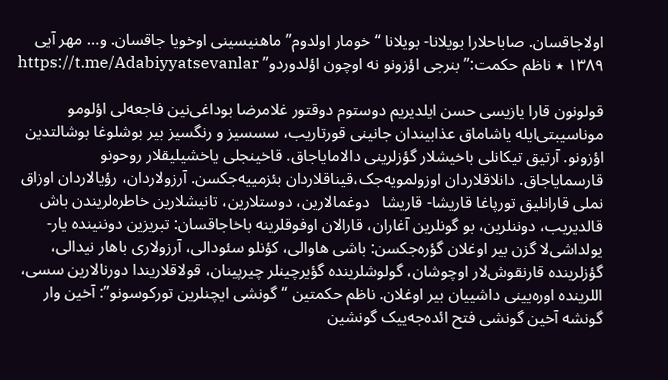اولاجاقسان. صاباحلارا بویلانا- بویلانا “خومار اولدوم” ماهنیسینی اوخویا جاقسان. و… مهر آیی ۱۳۸۹ ٭ ناظم حکمت:”بنرجی اؤزونو نه اوچون اؤلدوردو” https://t.me/Adabiyyatsevanlar

قولونون قارا یازیسی حسن ایلدیریم دوستوم دوقتور غلامرضا بوداغی‌نین فاجعه‌لی اؤلومو موناسیبتی‌ایله یاشاماق عذابیندان جانینی قورتاریب، سسسیز و رنگسیز بیر بوشلوغا بوشالتدین اؤزونو. آرتیق تیکانلی باخیشلار گؤزلرینی دالامایاجاق. قاخینجلی یاخشیلیقلار روحونو قارسمایاجاق. دانلاقلاردان اوزولمویه‌جک،قیناقلاردان بئزمییه‌جکسن. آرزولاردان، رؤیالاردان اوزاق نملی قارانلیق تورپاغا قاریشا- قاریشا   دوغمالارین، دوستلارین، تانیشلارین خاطره‌لریندن باش قالدیریب، دوننلرین، بو گونلرین آغاران، قارالان اوفوقلرینه باخاجاقسان: تبریزین دوننینده یار-یولداشی‌لا گزن بیر اوغلان گؤره‌جکسن: باشی هاوالی، کؤنلو سئودالی، آرزولاری باهار نیدالی، گؤزلرینده قارنقوش‌لار اوچوشان، گولوشلرینده گؤیرچینلر چیرپینان، قولاقلاریندا دورنالارین سسی، اللرینده اوره‌یینی داشییان بیر اوغلان. ناظم حکمتین “گونشی ایچنلرین تورکوسونو”: آخین وار گونشه آخین گونشی فتح ائده‌جه‌ییک گونشین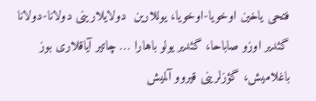فتحی یاخین اوخویا-اوخویا، یوللارین  دولایلارینی دولانا-دولانا گئدیر اوزو صاباحا، گئدیر یولو باهارا … چاتیر آیاقلاری بوز باغلامیش، گؤزلرینی قیروو آلمیش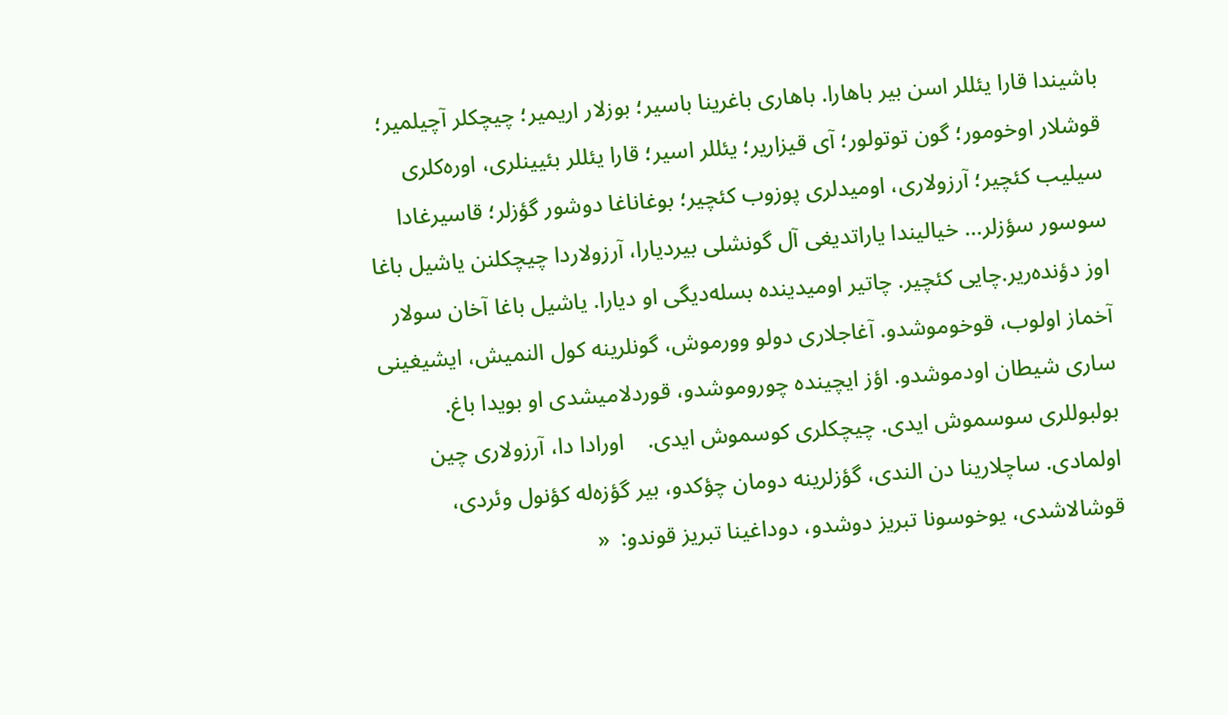باشیندا قارا یئللر اسن بیر باهارا. باهاری باغرینا باسیر؛ بوزلار اریمیر؛ چیچکلر آچیلمیر؛ قوشلار اوخومور؛ گون توتولور؛ آی قیزاریر؛ یئللر اسیر؛ قارا یئللر بئیینلری، اوره‌کلری سیلیب کئچیر؛ آرزولاری، اومیدلری پوزوب کئچیر؛ بوغاناغا دوشور گؤزلر؛ قاسیرغادا سوسور سؤزلر… خیالیندا یاراتدیغی آل گونشلی بیردیارا، آرزولاردا چیچکلنن یاشیل باغا اوز دؤنده‌ریر.چایی کئچیر. چاتیر اومیدینده بسله‌دیگی او دیارا. یاشیل باغا آخان سولار آخماز اولوب، قوخوموشدو. آغاجلاری دولو وورموش، گونلرینه کول النمیش، ایشیغینی ساری شیطان اودموشدو. اؤز ایچینده چوروموشدو، قوردلامیشدی او بویدا باغ. بولبوللری سوسموش ایدی. چیچکلری کوسموش ایدی.    اورادا‌ دا، آرزولاری چین اولمادی. ساچلارینا دن الندی، گؤزلرینه دومان چؤکدو، بیر گؤزه‌له کؤنول وئردی، قوشالاشدی، یوخوسونا تبریز دوشدو، دوداغینا تبریز قوندو:  «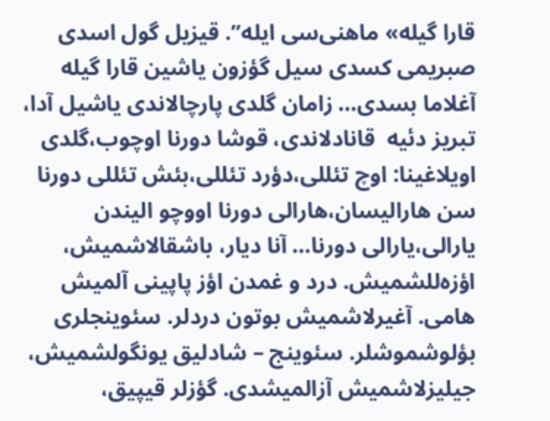قارا گیله» ماهنی‌سی ایله”. قیزیل گول اسدی صبریمی کسدی سیل گؤزون یاشین قارا گیله آغلاما بسدی… زامان گلدی پارچالاندی یاشیل آدا، تبریز دئیه  قانادلاندی، قوشا دورنا اوچوب،گلدی اویلاغینا: اوچ تئللی،دؤرد تئللی،بئش تئللی دورنا سن هارالیسان،هارالی دورنا اووچو الیندن یارالی،یارالی دورنا… آنا دیار، باشقالاشمیش، اؤزه‌للشمیش. درد و غمدن اؤز پاپینی آلمیش هامی. آغیرلاشمیش بوتون دردلر. سئوینجلری بؤلوشموشلر. سئوینج – شادلیق یونگولشمیش، جیلیزلاشمیش آزالمیشدی. گؤزلر قیپیق،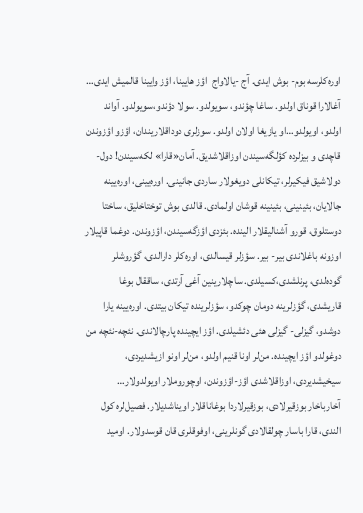اوره‌کلرسه بوم- بوش ایدی. آج -یالاواج  اؤز هایینا، اؤز وایینا قالمیش ایدی… آغالارا قوناق اولدو. ساغا چؤندو، سویولدو. سولا دؤندو،سویولدو. آواند اولدو، اویولدو…او یازیغا اولان اولدو. سوزلری دوداقلاریندان، اؤزو اؤزوندن قاچدی و بیزلرده کؤلگه‌سیندن اوزاقلاشدیق. آمان«قارا» لکه‌سیندن! دول-دولاشیق فیکیرلر، تیکانلی دویغولار ساردی جانینی. اوره‌یینی، اوره‌یینه جالایان، بئینینی، بئینینه قوشان اولمادی. قالدی بوش توختاخلیق، ساختا دوستلوق، قورو آشنالیقلار الینده. بئزدی اؤزگه‌سیندن، اؤزوندن. دوغما قاپیلار اوزونه باغلاندی بیر- بیر. سؤزلر قیسالدی، اوره‌کلر دارالدی، گؤروشلر گوده‌لدی، پرنلشدی،کسیلدی. ساچلارینین آغی آرتدی، ساققال بوغا قاریشدی، گؤزلرینه دومان چوکدو، سؤزلرینده تیکان بیتدی. اوره‌یینه یارا دوشدو، گیزلی- گیزلی هئی دئشیلدی. اؤز ایچینده پارچالاندی. نئچه-نئچه من دوغولدو اؤز ایچینده. من‌لر اونا قنیم اولدو، من‌لر اونو ازیشدیردی، سیخیشدیردی، اوزاقلاشدی اؤز-اؤزوندن، اوچوروملار اویولدولار…     آخارباخار بوزقیرلادی، بوزقیرلاردا بوغاناقلار اویناشدیلار. فصیل‌لره کول الندی، قارا باسار چولقالادی گونلرینی، اوفوقلری قان قوسدولار. اومید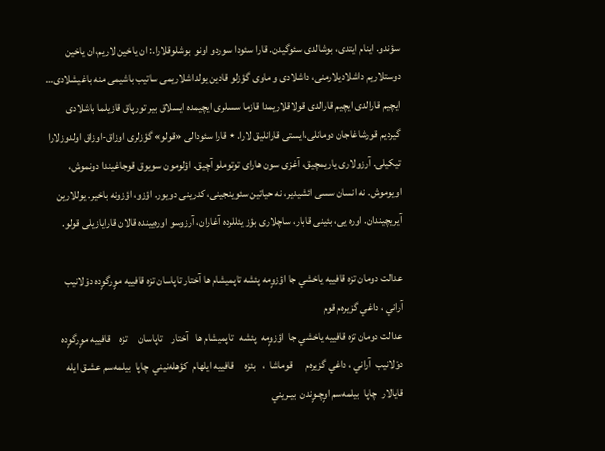سؤندو. اینام ایتدی، بوشالدی سئوگیدن. قارا سئودا سوردو اونو  بوشلوقلارا.: ان یاخین لاریم،ان یاخین دوستلاریم داشلادیلارمنی، داشلادی و ماوی گؤزلو قادین یولداشلاریمی ساتیب باشیمی منه باغیشلادی… ایچیم قارالدی ایچیم قارالدی قولاقلاریمدا قازما سسلری ایچیمده ایسلاق بیر تورپاق قازیلما باشلادی گیردیم قورشاغاجان دومانلی،ایستی قارانلیق لارا. ٭ قارا سئودالی «قولو» گؤزلری اوزاق-اوزاق اولدوزلارا تیکیلی. آرزولاری یاریمچیق، آغزی سون هارای توتوملو آچیق. اؤلومون سویوق قوجاغیندا دونموش، اویوموش. نه انسان سسی ائشیدیر، نه حیاتین سئوینجینی، کدرینی دویور. اؤزو، اؤزونه باخیر. یوللارین آیریچیندان. اوره یی، بئینی قابار، ساچلاری بؤز یئللرده آغاران، آرزوسو اوره‌یینده قالان قارایازیلی قولو.

عدالت دومان تزه قافييه ياخشي جا اؤزوٍمه پئشه تاپميشام ها آختار تاپاسان تزه قافييه موٍرگوٍده دوْلانيب آراني ، داغي گزيره‌م قوم
عدالت دومان تزه قافييه ياخشي جا  اؤزوٍمه  پئشه   تاپميشام ها   آختار    تاپاسان     تزه    قافييه موٍرگوٍده    دوْلانيب  آراني ، داغي گزيره‌م      قوماشا  ،   بئزه     قافييه ايلهام  كؤهله‌نيني  چاپا  بيلمه‌سم عشـق ايله  قايالار  چاپا  بيلمه‌سم اوٍچـوٍندن  بيـريني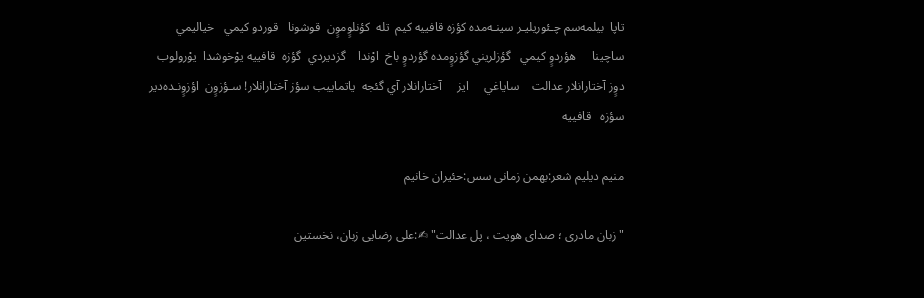تاپا  بيلمه‌سم چـئوريليـر سينـه‌مده كؤزه قافييه كيم  تله  كؤنلوٍموٍن  قوشونا   قوردو كيمي   خياليمي    ساچينا     هؤردوٍ كيمي   گؤزلريني گؤزوٍمده گؤردوٍ باخ  اوْندا    گزديردي  گؤزه  قافييه يوْخوشدا  يوْرولوب  دوٍز آختارانلار عدالت    ساياغي     ايز     آختارانلار آي گئجه  ياتماييب سؤز آختارانلار! سـؤزوٍن  اؤزوٍنـده‌دير   سؤزه   قافييه

منیم دیلیم شعر:بهمن زمانی سس:حئیران خانیم

" زبان مادری ؛ صدای هویت ، پل عدالت" ✍:علی رضایی زبان، نخستین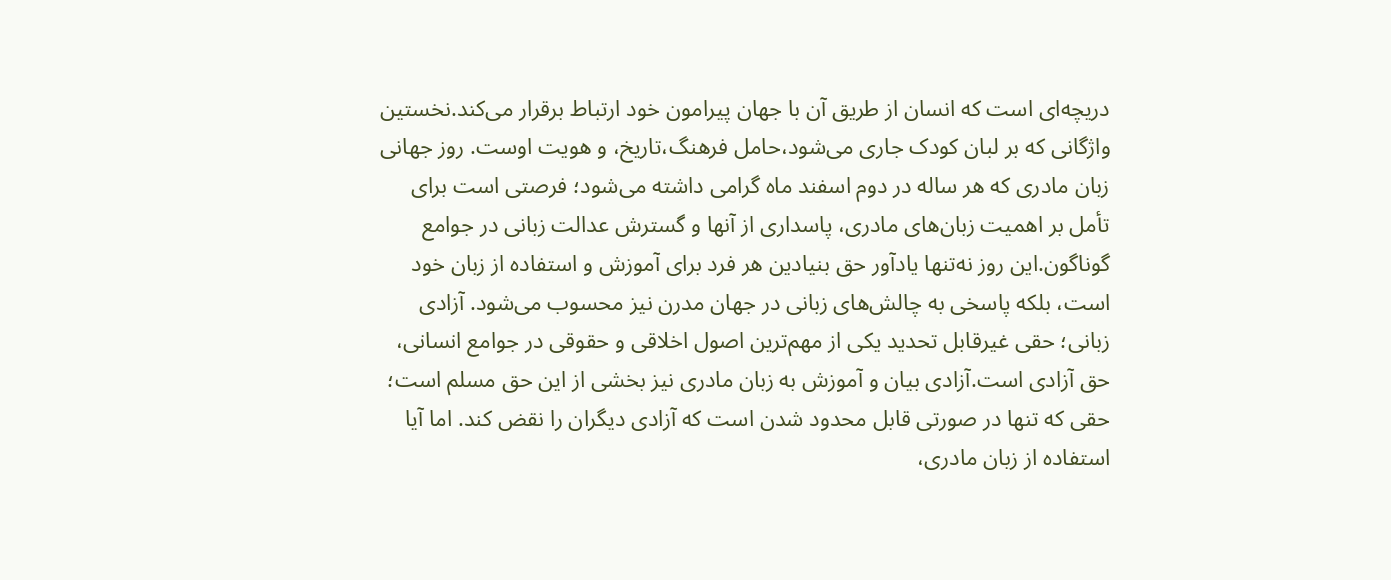دریچه‌ای است که انسان از طریق آن با جهان پیرامون خود ارتباط برقرار می‌کند.نخستین واژگانی که بر لبان کودک جاری می‌شود،حامل فرهنگ،تاریخ، و هویت اوست. روز جهانی زبان مادری که هر ساله در دوم اسفند ماه گرامی داشته می‌شود؛ فرصتی است برای تأمل بر اهمیت زبان‌های مادری، پاسداری از آنها و گسترش عدالت زبانی در جوامع گوناگون.این روز نه‌تنها یادآور حق بنیادین هر فرد برای آموزش و استفاده از زبان خود است، بلکه پاسخی به چالش‌های زبانی در جهان مدرن نیز محسوب می‌شود. آزادی زبانی؛ حقی غیرقابل تحدید یکی از مهم‌ترین اصول اخلاقی و حقوقی در جوامع انسانی، حق آزادی است.آزادی بیان و آموزش به زبان مادری نیز بخشی از این حق مسلم است؛ حقی که تنها در صورتی قابل محدود شدن است که آزادی دیگران را نقض کند. اما آیا استفاده از زبان مادری،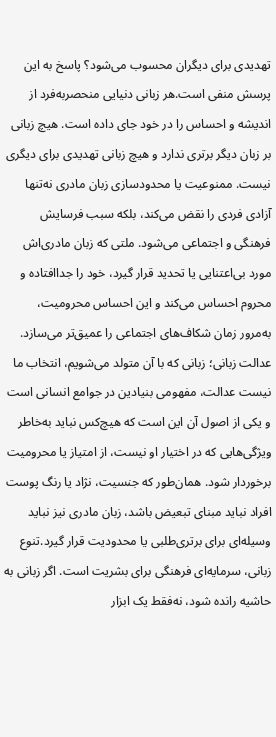تهدیدی برای دیگران محسوب می‌شود؟ پاسخ به این پرسش منفی است.هر زبانی دنیایی منحصر‌به‌فرد از اندیشه و احساس را در خود جای داده است. هیچ زبانی بر زبان دیگر برتری ندارد و هیچ زبانی تهدیدی برای دیگری نیست. ممنوعیت یا محدودسازی زبان مادری نه‌تنها آزادی فردی را نقض می‌کند، بلکه سبب فرسایش فرهنگی و اجتماعی می‌شود. ملتی که زبان مادری‌اش مورد بی‌اعتنایی یا تحدید قرار گیرد، خود را جداافتاده و محروم احساس می‌کند و این احساس محرومیت، به‌مرور زمان شکاف‌های اجتماعی را عمیق‌تر می‌سازد. عدالت زبانی؛ زبانی که با آن متولد می‌شویم، انتخاب ما نیست عدالت، مفهومی بنیادین در جوامع انسانی است و یکی از اصول آن این است که هیچ‌کس نباید به‌خاطر ویژگی‌هایی که در اختیار او نیست، از امتیاز یا محرومیت برخوردار شود. همان‌طور که جنسیت، نژاد یا رنگ پوست افراد نباید مبنای تبعیض باشد، زبان مادری نیز نباید وسیله‌ای برای برتری‌طلبی یا محدودیت قرار گیرد.تنوع زبانی، سرمایه‌ای فرهنگی برای بشریت است. اگر زبانی به حاشیه رانده شود، نه‌فقط یک ابزار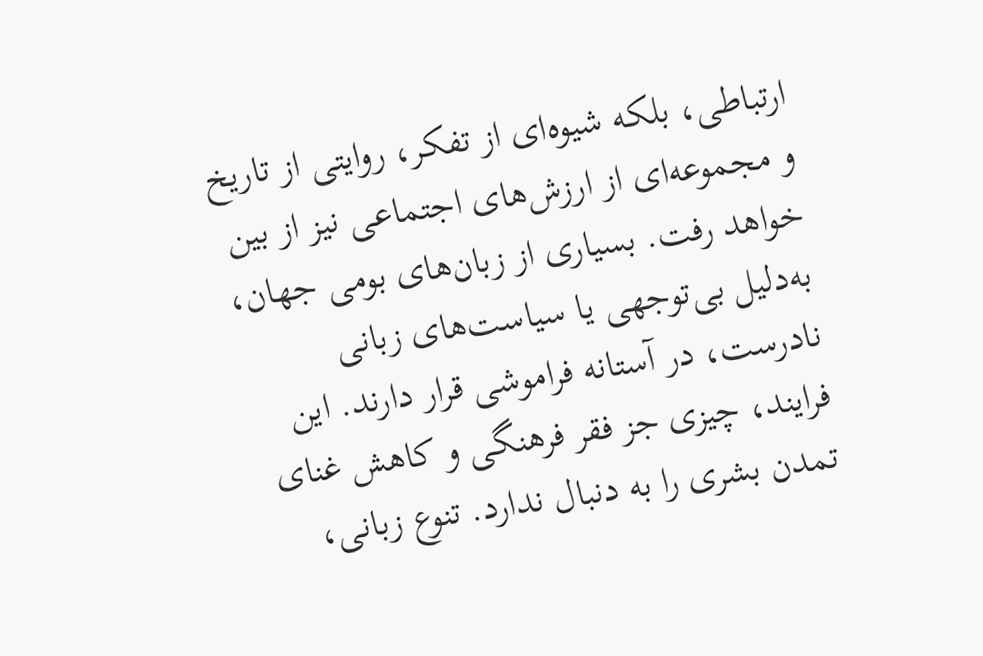ارتباطی، بلکه شیوه‌ای از تفکر، روایتی از تاریخ و مجموعه‌ای از ارزش‌های اجتماعی نیز از بین خواهد رفت. بسیاری از زبان‌های بومی جهان، به‌دلیل بی‌توجهی یا سیاست‌های زبانی نادرست، در آستانه فراموشی قرار دارند. این فرایند، چیزی جز فقر فرهنگی و کاهش غنای تمدن بشری را به دنبال ندارد. تنوع زبانی،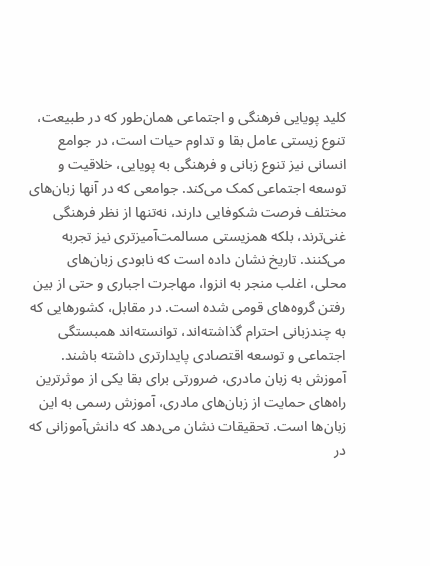کلید پویایی فرهنگی و اجتماعی همان‌طور که در طبیعت، تنوع زیستی عامل بقا و تداوم حیات است، در جوامع انسانی نیز تنوع زبانی و فرهنگی به پویایی، خلاقیت و توسعه اجتماعی کمک می‌کند. جوامعی که در آنها زبان‌های مختلف فرصت شکوفایی دارند، نه‌تنها از نظر فرهنگی غنی‌ترند، بلکه همزیستی مسالمت‌آمیزتری نیز تجربه می‌کنند. تاریخ نشان داده است که نابودی زبان‌های محلی، اغلب منجر به انزوا، مهاجرت اجباری و حتی از بین رفتن گروه‌های قومی شده است. در مقابل، کشورهایی که به چندزبانی احترام گذاشته‌اند، توانسته‌اند همبستگی اجتماعی و توسعه اقتصادی پایدارتری داشته باشند. آموزش به زبان مادری، ضرورتی برای بقا یکی از موثرترین راه‌های حمایت از زبان‌های مادری، آموزش رسمی به این زبان‌ها است. تحقیقات نشان می‌دهد که دانش‌آموزانی که در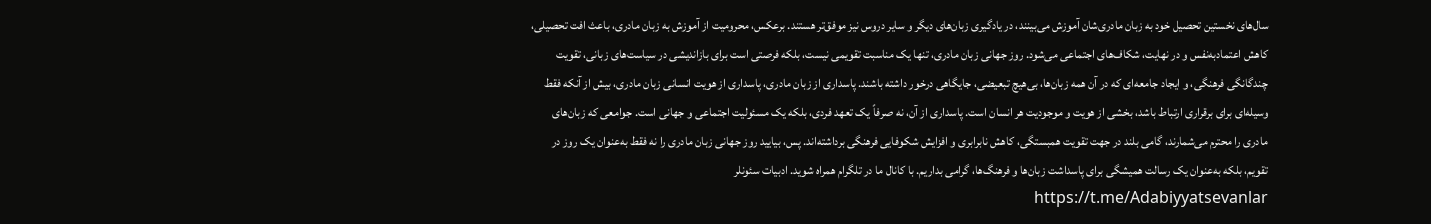سال‌های نخستین تحصیل خود به زبان مادری‌شان آموزش می‌بینند، در یادگیری زبان‌های دیگر و سایر دروس نیز موفق‌تر هستند. برعکس، محرومیت از آموزش به زبان مادری، باعث افت تحصیلی، کاهش اعتمادبه‌نفس و در نهایت، شکاف‌های اجتماعی می‌شود. روز جهانی زبان مادری، تنها یک مناسبت تقویمی نیست، بلکه فرصتی است برای بازاندیشی در سیاست‌های زبانی، تقویت چندگانگی فرهنگی، و ایجاد جامعه‌ای که در آن همه زبان‌ها، بی‌هیچ تبعیضی، جایگاهی درخور داشته باشند. پاسداری از زبان مادری، پاسداری از هویت انسانی زبان مادری، بیش از آنکه فقط وسیله‌ای برای برقراری ارتباط باشد، بخشی از هویت و موجودیت هر انسان است. پاسداری از آن، نه صرفاً یک تعهد فردی، بلکه یک مسئولیت اجتماعی و جهانی است. جوامعی که زبان‌های مادری را محترم می‌شمارند، گامی بلند در جهت تقویت همبستگی، کاهش نابرابری و افزایش شکوفایی فرهنگی برداشته‌اند. پس، بیایید روز جهانی زبان مادری را نه فقط به‌عنوان یک روز در تقویم، بلکه به‌عنوان یک رسالت همیشگی برای پاسداشت زبان‌ها و فرهنگ‌ها، گرامی بداریم. با کانال ما در تلگرام همراه شوید. ادبیات سئونلر https://t.me/Adabiyyatsevanlar